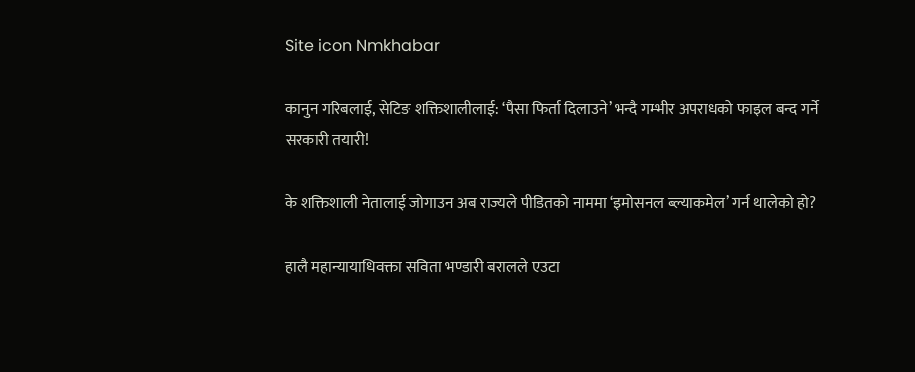Site icon Nmkhabar

कानुन गरिबलाई, सेटिङ शक्तिशालीलाई: ‘पैसा फिर्ता दिलाउने’ भन्दै गम्भीर अपराधको फाइल बन्द गर्ने सरकारी तयारी!

के शक्तिशाली नेतालाई जोगाउन अब राज्यले पीडितको नाममा ‘इमोसनल ब्ल्याकमेल’ गर्न थालेको हो?

हालै महान्यायाधिवक्ता सविता भण्डारी बरालले एउटा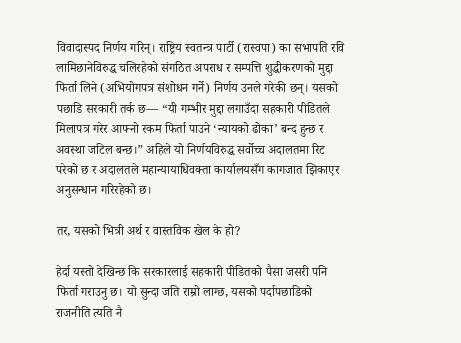विवादास्पद निर्णय गरिन्। राष्ट्रिय स्वतन्त्र पार्टी (रास्वपा) का सभापति रवि लामिछानेविरुद्ध चलिरहेको संगठित अपराध र सम्पत्ति शुद्धीकरणको मुद्दा फिर्ता लिने (अभियोगपत्र संशोधन गर्ने) निर्णय उनले गरेकी छन्। यसको पछाडि सरकारी तर्क छ— “यी गम्भीर मुद्दा लगाउँदा सहकारी पीडितले मिलापत्र गरेर आफ्नो रकम फिर्ता पाउने ‘न्यायको ढोका’ बन्द हुन्छ र अवस्था जटिल बन्छ।” अहिले यो निर्णयविरुद्ध सर्वोच्च अदालतमा रिट परेको छ र अदालतले महान्यायाधिवक्ता कार्यालयसँग कागजात झिकाएर अनुसन्धान गरिरहेको छ।

तर, यसको भित्री अर्थ र वास्तविक खेल के हो?

हेर्दा यस्तो देखिन्छ कि सरकारलाई सहकारी पीडितको पैसा जसरी पनि फिर्ता गराउनु छ। यो सुन्दा जति राम्रो लाग्छ, यसको पर्दापछाडिको राजनीति त्यति नै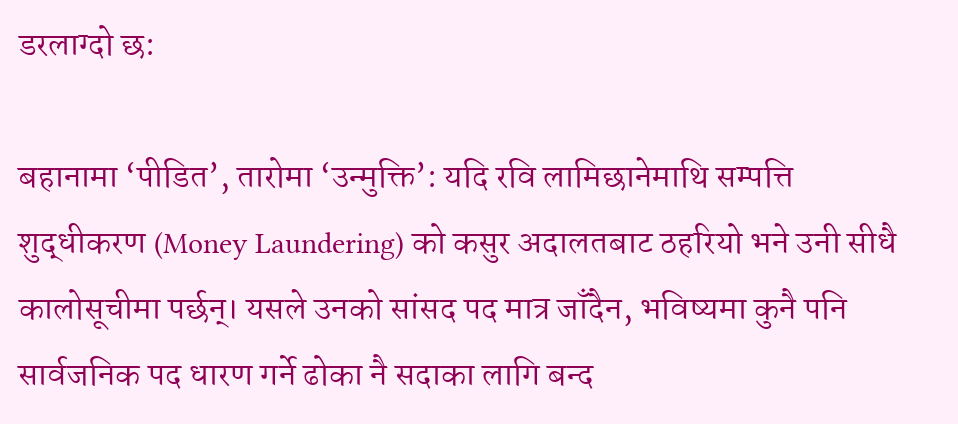डरलाग्दो छ:

बहानामा ‘पीडित’, तारोमा ‘उन्मुक्ति’: यदि रवि लामिछानेमाथि सम्पत्ति शुद्धीकरण (Money Laundering) को कसुर अदालतबाट ठहरियो भने उनी सीधै कालोसूचीमा पर्छन्। यसले उनको सांसद पद मात्र जाँदैन, भविष्यमा कुनै पनि सार्वजनिक पद धारण गर्ने ढोका नै सदाका लागि बन्द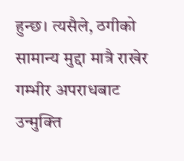हुन्छ। त्यसैले, ठगीको सामान्य मुद्दा मात्रै राखेर गम्भीर अपराधबाट उन्मुक्ति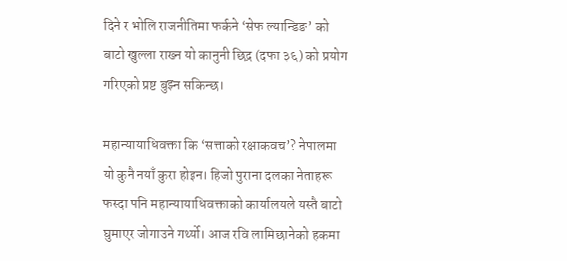दिने र भोलि राजनीतिमा फर्कने ‘सेफ ल्यान्डिङ’ को बाटो खुल्ला राख्न यो कानुनी छिद्र (दफा ३६) को प्रयोग गरिएको प्रष्ट बुझ्न सकिन्छ।

महान्यायाधिवक्ता कि ‘सत्ताको रक्षाकवच’? नेपालमा यो कुनै नयाँ कुरा होइन। हिजो पुराना दलका नेताहरू फस्दा पनि महान्यायाधिवक्ताको कार्यालयले यस्तै बाटो घुमाएर जोगाउने गर्थ्यो। आज रवि लामिछानेको हकमा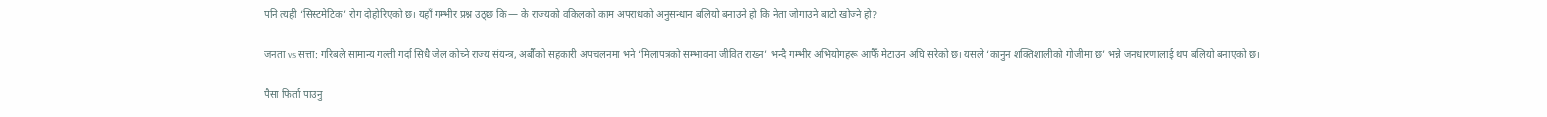पनि त्यही ‘सिस्टमेटिक’ रोग दोहोरिएको छ। यहाँ गम्भीर प्रश्न उठ्छ कि— के राज्यको वकिलको काम अपराधको अनुसन्धान बलियो बनाउने हो कि नेता जोगाउने बाटो खोज्ने हो?

जनता vs सत्ता: गरिबले सामान्य गल्ती गर्दा सिधै जेल कोच्ने राज्य संयन्त्र, अर्बौंको सहकारी अपचलनमा भने ‘मिलापत्रको सम्भावना जीवित राख्न’ भन्दै गम्भीर अभियोगहरू आफैँ मेटाउन अघि सरेको छ। यसले ‘कानुन शक्तिशालीको गोजीमा छ’ भन्ने जनधारणालाई थप बलियो बनाएको छ।

पैसा फिर्ता पाउनु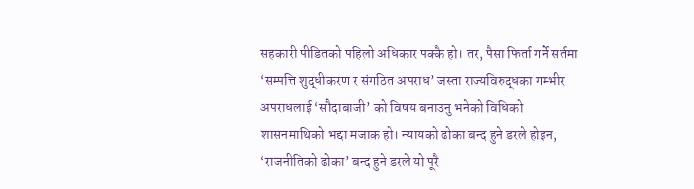सहकारी पीडितको पहिलो अधिकार पक्कै हो। तर, पैसा फिर्ता गर्ने सर्तमा ‘सम्पत्ति शुद्धीकरण र संगठित अपराध’ जस्ता राज्यविरुद्धका गम्भीर अपराधलाई ‘सौदाबाजी’ को विषय बनाउनु भनेको विधिको शासनमाथिको भद्दा मजाक हो। न्यायको ढोका बन्द हुने डरले होइन, ‘राजनीतिको ढोका’ बन्द हुने डरले यो पूरै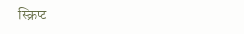स्क्रिप्ट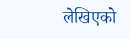लेखिएको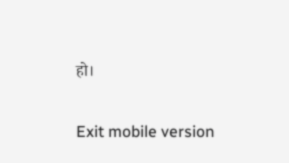हो।

Exit mobile version